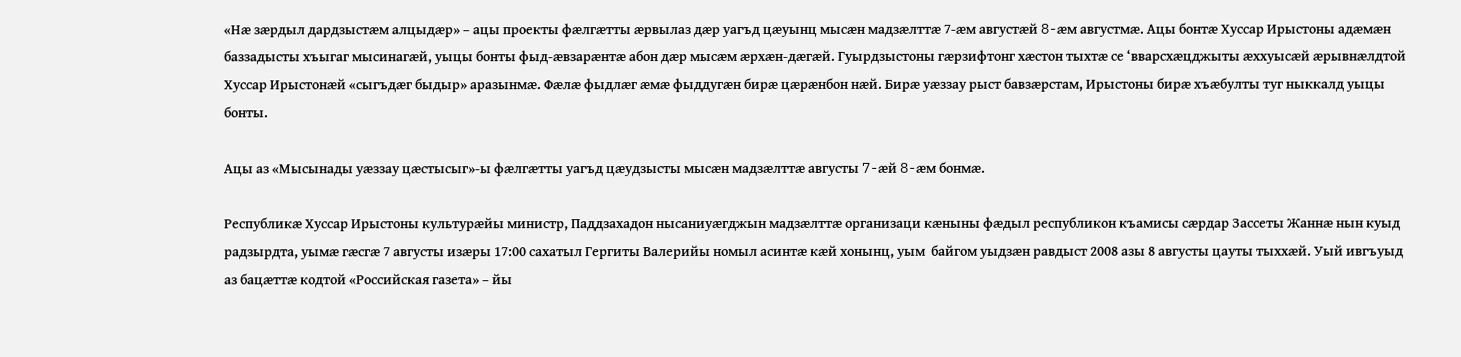«Нæ зæрдыл дардзыстæм алцыдæр» – ацы проекты фæлгæтты æрвылаз дæр уагъд цæуынц мысæн мадзæлттæ 7-æм августæй 8-æм августмæ. Ацы бонтæ Хуссар Ирыстоны адæмæн баззадысты хъыгаг мысинагæй, уыцы бонты фыд-æвзарæнтæ абон дæр мысæм æрхæн-дæгæй. Гуырдзыстоны гæрзифтонг хæстон тыхтæ се ‘вварсхæцджыты æххуысæй æрывнæлдтой Хуссар Ирыстонæй «сыгъдæг быдыр» аразынмæ. Фæлæ фыдлæг æмæ фыддугæн бирæ цæрæнбон нæй. Бирæ уæззау рыст бавзæрстам, Ирыстоны бирæ хъæбулты туг ныккалд уыцы бонты.

Ацы аз «Мысынады уæззау цæстысыг»-ы фæлгæтты уагъд цæудзысты мысæн мадзæлттæ августы 7-æй 8-æм бонмæ.

Республикæ Хуссар Ирыстоны культурæйы министр, Паддзахадон нысаниуæгджын мадзæлттæ организаци кæныны фæдыл республикон къамисы сæрдар Зассеты Жаннæ нын куыд радзырдта, уымæ гæсгæ 7 августы изæры 17:00 сахатыл Гергиты Валерийы номыл асинтæ кæй хонынц, уым  байгом уыдзæн равдыст 2008 азы 8 августы цауты тыххæй. Уый ивгъуыд аз бацæттæ кодтой «Российская газета» – йы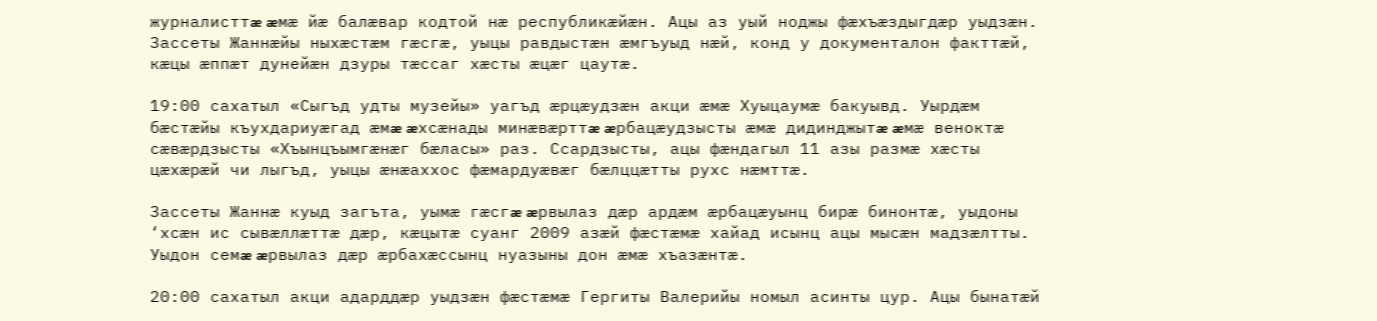журналисттæ æмæ йæ балæвар кодтой нæ республикæйæн. Ацы аз уый ноджы фæхъæздыгдæр уыдзæн. Зассеты Жаннæйы ныхæстæм гæсгæ, уыцы равдыстæн æмгъуыд нæй, конд у документалон факттæй, кæцы æппæт дунейæн дзуры тæссаг хæсты æцæг цаутæ.

19:00 сахатыл «Сыгъд удты музейы» уагъд æрцæудзæн акци æмæ Хуыцаумæ бакуывд. Уырдæм бæстæйы къухдариуæгад æмæ æхсæнады минæвæрттæ æрбацæудзысты æмæ дидинджытæ æмæ веноктæ сæвæрдзысты «Хъынцъымгæнæг бæласы» раз. Ссардзысты, ацы фæндагыл 11 азы размæ хæсты цæхæрæй чи лыгъд, уыцы æнæаххос фæмардуæвæг бæлццæтты рухс нæмттæ.

Зассеты Жаннæ куыд загъта, уымæ гæсгæ æрвылаз дæр ардæм æрбацæуынц бирæ бинонтæ, уыдоны ‘хсæн ис сывæллæттæ дæр, кæцытæ суанг 2009 азæй фæстæмæ хайад исынц ацы мысæн мадзæлтты. Уыдон семæ æрвылаз дæр æрбахæссынц нуазыны дон æмæ хъазæнтæ.

20:00 сахатыл акци адарддæр уыдзæн фæстæмæ Гергиты Валерийы номыл асинты цур. Ацы бынатæй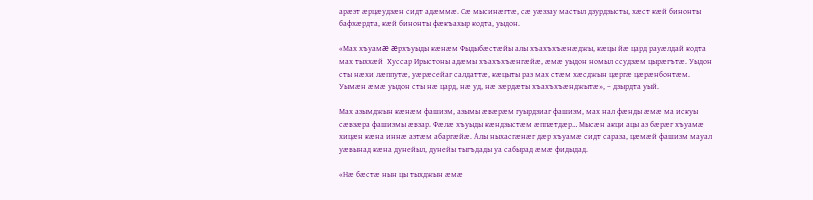арæзт æрцæудзæн сидт адæммæ. Сæ мысинæгтæ, сæ уæззау мастыл дзурдзысты, хæст кæй бинонты бафхæрдта, кæй бинонты фæкъахыр кодта, уыдон.

«Мах хъуамæ æрхъуыды кæнæм Фыдыбæстæйы алы хъахъхъæнæджы, кæцы йæ цард рауæлдай кодта мах тыххæй  Хуссар Ирыстоны адæмы хъахъхъæнгæйæ, æмæ уыдон номыл ссудзæм цырæгътæ. Уыдон сты нæхи лæппутæ, уæрæсейаг салдаттæ, кæцыты раз мах стæм хæсджын цæргæ цæрæнбонтæм. Уымæн æмæ уыдон сты нæ цард, нæ уд, нæ зæрдæты хъахъхъæнджытæ», – дзырдта уый.

Мах азымджын кæнæм фашизм, азымы æвæрæм гуырдзиаг фашизм, мах нал фæнды æмæ ма искуы сæвзæра фашизмы æвзар. Фæлæ хъуыды кæндзыстæм æппæтдæр… Мысæн акци ацы аз бæрæг хъуамæ хицæн кæна иннæ азтæм абаргæйæ. Алы ныхасгæнæг дæр хъуамæ сидт сараза, цæмæй фашизм мауал уæвынад кæна дунейыл, дунейы тыгъдады уа сабырад æмæ фидыдад.

«Нæ бæстæ нын цы тыхджын æмæ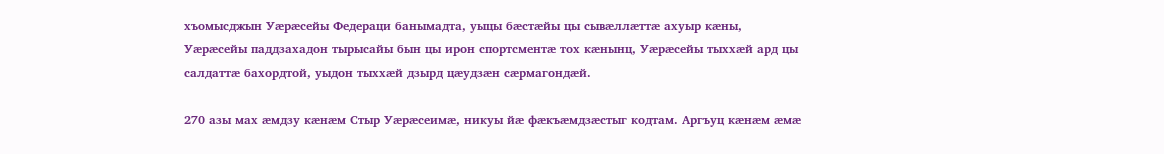хъомысджын Уæрæсейы Федераци банымадта, уыцы бæстæйы цы сывæллæттæ ахуыр кæны, Уæрæсейы паддзахадон тырысайы бын цы ирон спортсментæ тох кæнынц, Уæрæсейы тыххæй ард цы салдаттæ бахордтой, уыдон тыххæй дзырд цæудзæн сæрмагондæй.

270 азы мах æмдзу кæнæм Стыр Уæрæсеимæ, никуы йæ фæкъæмдзæстыг кодтам. Аргъуц кæнæм æмæ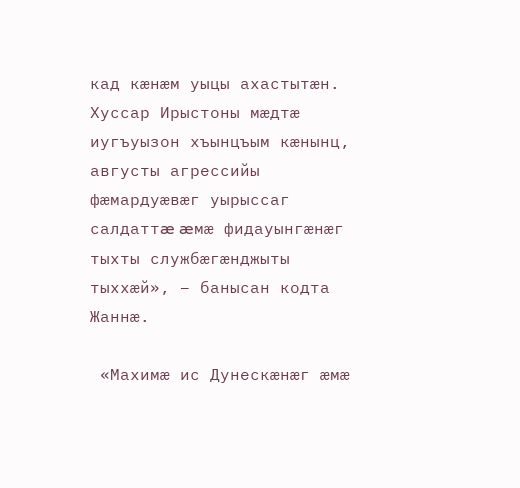кад кæнæм уыцы ахастытæн. Хуссар Ирыстоны мæдтæ иугъуызон хъынцъым кæнынц, августы агрессийы фæмардуæвæг уырыссаг салдаттæ æмæ фидауынгæнæг тыхты службæгæнджыты тыххæй», – банысан кодта Жаннæ.

 «Махимæ ис Дунескæнæг æмæ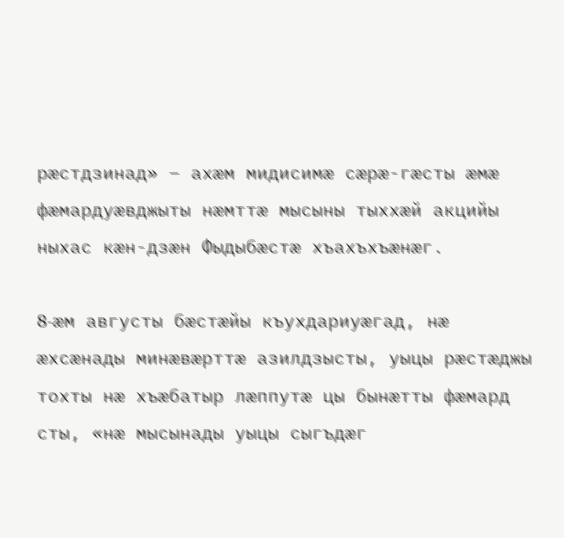рæстдзинад» – ахæм мидисимæ сæрæ-гæсты æмæ фæмардуæвджыты нæмттæ мысыны тыххæй акцийы ныхас кæн-дзæн Фыдыбæстæ хъахъхъæнæг.

8-æм августы бæстæйы къухдариуæгад, нæ æхсæнады минæвæрттæ азилдзысты, уыцы рæстæджы тохты нæ хъæбатыр лæппутæ цы бынæтты фæмард сты, «нæ мысынады уыцы сыгъдæг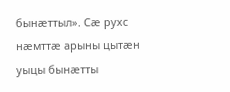бынæттыл». Сæ рухс нæмттæ арыны цытæн уыцы бынæтты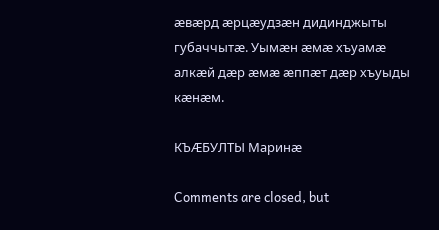æвæрд æрцæудзæн дидинджыты губаччытæ. Уымæн æмæ хъуамæ алкæй дæр æмæ æппæт дæр хъуыды кæнæм.

КЪÆБУЛТЫ Маринæ

Comments are closed, but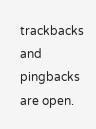trackbacks and pingbacks are open.